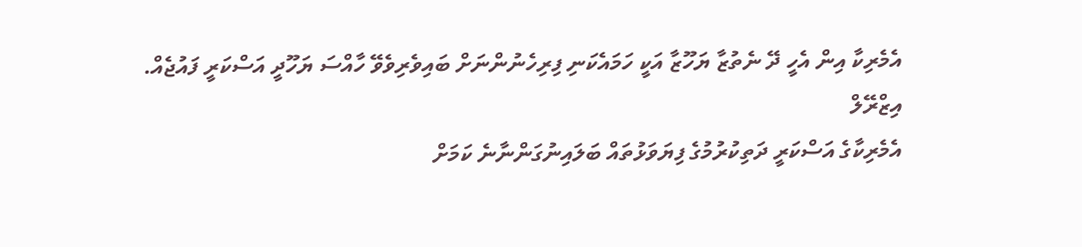އެމެރިކާ އިން އެހީ ދޭ ނެތުޒާ ޔަހޫޒާ އަކީ ހަމައެކަނި ފިރިހެނުންނަށް ބައިވެރިވެވޭ ހާއްސަ ޔަހޫދީ އަސްކަރީ ފައުޖެއް.
އިޒްރޭލް
އެމެރިކާގެ އަސްކަރީ ދަތިކުރުމުގެ ފިޔަވަޅުތައް ބަލައިނުގަންނާނެ ކަމަށް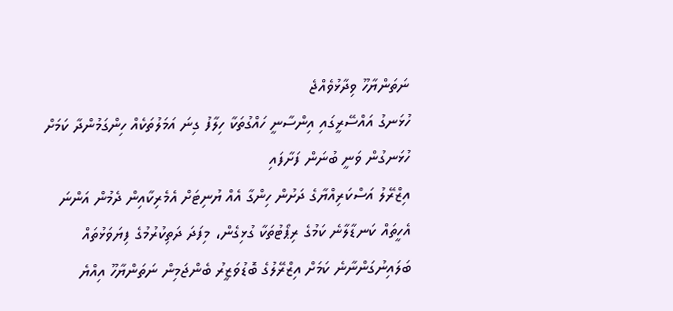ނަތަންޔާހޫ ވިދާޅުވެއްޖެ
ހުޅަނގު އައްސޭރީގައި އިންސާނީ ހައްގުތަކާ ހިލާފު ގިނަ އަމަލުތަކެއް ހިންގަމުންދާ ކަމަށް ހުޅަނގުން ވަނީ ބުނަން ފަށާފައި
އިޒްރޭލު އަސްކަރިއްޔާގެ ދަށުން ހިންގާ އެއް ޔުނިޓަށް އެމެރިކާއިން ދެމުން އަންނަ އެހީތައް ކަނޑާލާނެ ކަމުގެ ރިޕޯޓުތަކާ ގުޅިގެން، މިފަދަ ދަތިކުރުމުގެ ފިޔަވަޅުތައް ބަލައިނުގަންނާނެ ކަމަށް އިޒްރޭލުގެ ބޮޑުވަޒީރު ބެންޖަމިން ނަތަންޔާހޫ އިއްޔެ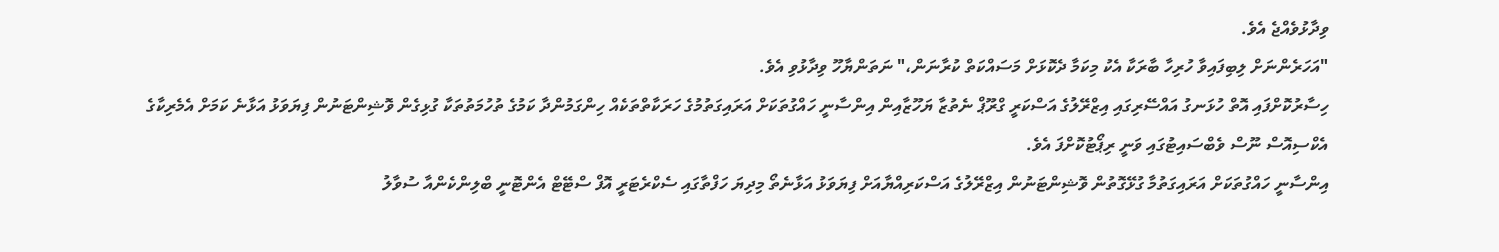ވިދާޅުވެއްޖެ އެވެ.
"އަހަރެންނަށް ލިބިފައިވާ ހުރިހާ ބާރަކާ އެކު މިކަމާ ދެކޮޅަށް މަސައްކަތް ކުރާނަން،" ނަތަންޔާހޫ ވިދާޅުވި އެވެ.
ހިސާރުކޮށްފައި އޮތް ހުޅަނގު އައްސޭރިގައި އިޒްރޭލުގެ އަސްކަރީ ގްރޫޕް ނެތުޒާ ޔަހޫޒާއިން އިންސާނީ ހައްގުތަކަށް އަރައިގަތުމުގެ ހަރަކާތްތަކެއް ހިންގަމުންދާ ކަމުގެ ތުހުމަތުތަކާ ގުޅިގެން ވޮޝިންޓަނުން ފިޔަވަޅު އަޅާނެ ކަމަށް އެމެރިކާގެ އެކްސިއޮސް ނޫސް ވެބްސައިޓުގައި ވަނީ ރިޕޯޓުކޮށްފަ އެވެ.
އިންސާނީ ހައްގުތަކަށް އަރައިގަތުމާ ގުޅޭގޮތުން ވޮޝިންޓަނުން އިޒްރޭލުގެ އަސްކަރިއްޔާއަށް ފިޔަވަޅު އަޅާނެތޯ މިދިޔަ ހަފްތާގައި ސެކްރެޓަރީ އޮފް ސްޓޭޓް އެންޓޮނީ ބްލިންކެންއާ ސުވާލު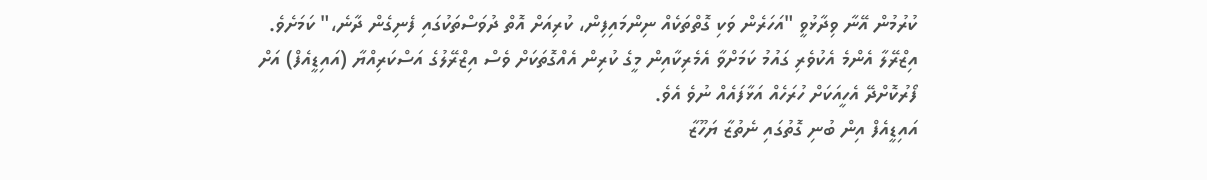ކުރުމުން އޭނާ ވިދާޅުވީ "އަހަރެން ވަކި ގޮތްތަކެއް ނިންމައިފިން، ކުރިއަށް އޮތް ދުވަސްތަކުގައި ފެނިގެން ދާނެ،" ކަމަށެވެ.
އިޒްރޭލާ އެންމެ އެކުވެރި ގައުމު ކަމަށްވާ އެމެރިކާއިން މީގެ ކުރިން އެއްގޮތަކަށް ވެސް އިޒްރޭލުގެ އަސްކަރިއްޔާ (އައިޑީއެފް) އަށް ފޯރުކޮށްދޭ އެހީއަކަށް ހުރަހެއް އަޅާފައެއް ނުވެ އެވެ.
އައިޑީއެފް އިން ބުނި ގޮތުގައި ނެތުޒާ ޔަހޫޒާ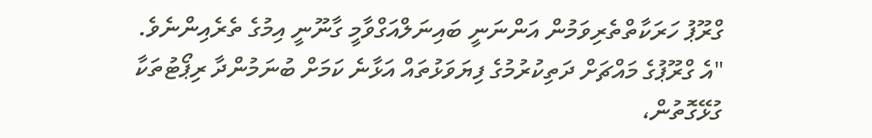ގްރޫޕު ހަރަކާތްތެރިވަމުން އަންނަނީ ބައިނަލްއަގްވާމީ ގާނޫނީ އިމުގެ ތެރެއިންނެވެ.
"އެ ގްރޫޕުގެ މައްޗަށް ދަތިކުރުމުގެ ފިޔަވަޅުތައް އަޅާނެ ކަމަށް ބުނަމުންދާ ރިޕޯޓުތަކާ ގުޅޭގޮތުން،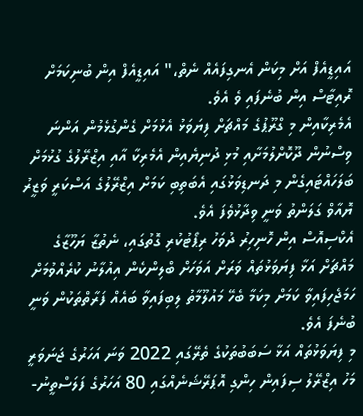އައިޑީއެފް އަށް މިކަން އެނގިފައެއް ނެތް،" އައިޑީއެފް އިން ބުނިކަމަށް ރޮއިޓާސް އިން ބުނެފައި ވެ އެވެ.
އެމެރިކާއިން މި ގްރޫޕުގެ މައްޗަށް ފިޔަވަޅު އެޅުމަށް ގެންގުޅެމުން އަންނަ ވިސްނުން ދޫކޮށްލުމަށާއި މުޅި ދުނިޔެއިން އެމެރިކާ އާއި އިޒްރޭލުގެ ގުޅުމަށް ބަލަހައްޓައިގެން މި ދަނޑިވަޅުގައި އެބަތިބި ކަމަށް އިޒްރޭލުގެ އަސްކަރީ ވަޒީރު ޔޮއާވް ގަލަންތު ވަނީ ވިދާޅުވެފަ އެވެ.
އެކްސިއޮސް އިން ހޮނިހިރު ދުވަހު ރިޕޯޓުކުރި ގޮތުގައި، ނެތުޒާ ޔަހޫޒާގެ މައްޗަށް އަޅާ ފިޔަވަޅުތައް ވަރަށް އަވަހަށް ބްލިންކެން އިއުލާނު ކުރެއްވުމަށް ހަމަޖެހިފައިވާ ކަމަށް މިކަމާ ބެހޭ މައުލޫމާތު ލިބިފައިވާ ބައެއް ފަރާތްތަކުން ވަނީ ބުނެފަ އެވެ.
މި ފިޔަވަޅުތައް އަޅާ ސަބަބުތަކުގެ ތެރޭގައި 2022 ވަނަ އަހަރުގެ ޖަނަވަރީ މަހު އިޒްރޭލު ސިފައިން ހިންގި އޮޕަރޭޝަނެއްގައި 80 އަހަރުގެ ފަލަސްތީނު-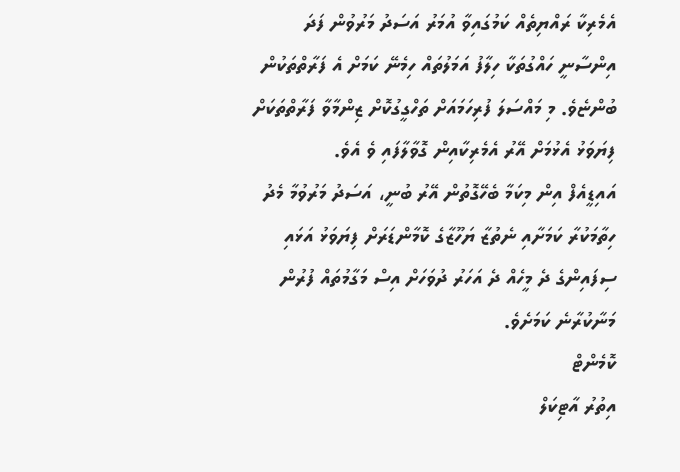އެމެރިކާ ރައްޔިތެއް ކަމުގައިވާ އުމަރު އަސަދު މަރުވުން ފަދަ އިންސާނީ ހައްގުތަކާ ހިލާފު އަމަލުތައް ހިމެނޭ ކަމަށް އެ ފަރާތްތަކުން ބުންޏެވެ. މި މައްސަލަ ފުރިހަމައަށް ތަހްގީގުކޮށް ޒިންމާވާ ފަރާތްތަކަށް ފިޔަވަޅު އެޅުމަށް އޭރު އެމެރިކާއިން ގޮވާލާފައި ވެ އެވެ.
އައިޑީއެފް އިން މިކަމާ ބެހޭގޮތުން އޭރު ބުނީ، އަސަދު މަރުވުމާ މެދު ހިތާމަކުރާ ކަމަށާއި ނެތުޒާ ޔަހޫޒާގެ ކޮމާންޑަރަށް ފިޔަވަޅު އަޅައި ސިފައިންގެ ދެ މީހެއް ދެ އަހަރު ދުވަހަށް އިސް މަގާމުތައް ފުރުން މަނާކުރާނެ ކަމަށެވެ.
ކޮމެންޓް
އިތުރު އާޓިކަލް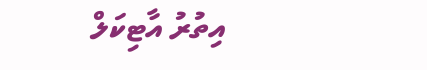އިތުރު އާޓިކަލް